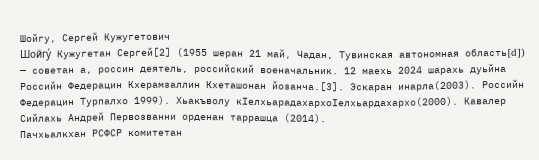Шойгу, Сергей Кужугетович
Шойгу́ Кужугетан Сергей[2] (1955 шеран 21 май, Чадан, Тувинская автономная область[d]) — советан а, россин деятель, российский военачальник. 12 маехь 2024 шарахь дуьйна Российн Федерацин Кхерамзаллин Кхеташонан йозанча.[3]. Эскаран инарла(2003). Российн Федерацин Турпалхо 1999). Хьакъволу кӀелхьарадахархоӀелхьардахархо(2000). Кавалер Сийлахь Андрей Первозванни орденан таррашца (2014).
Пачхьалкхан РСФСР комитетан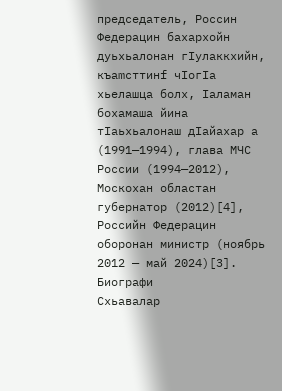председатель, Россин Федерацин бахархойн дуьхьалонан гӀулаккхийн, къаmсттинf чӀогӀа хьелашца болх, Ӏаламан бохамаша йина тӀаьхьалонаш дӀайахар а (1991—1994), глава МЧС России (1994—2012), Москохан областан губернатор (2012)[4], Российн Федерацин оборонан министр (ноябрь 2012 — май 2024)[3].
Биографи
Схьавалар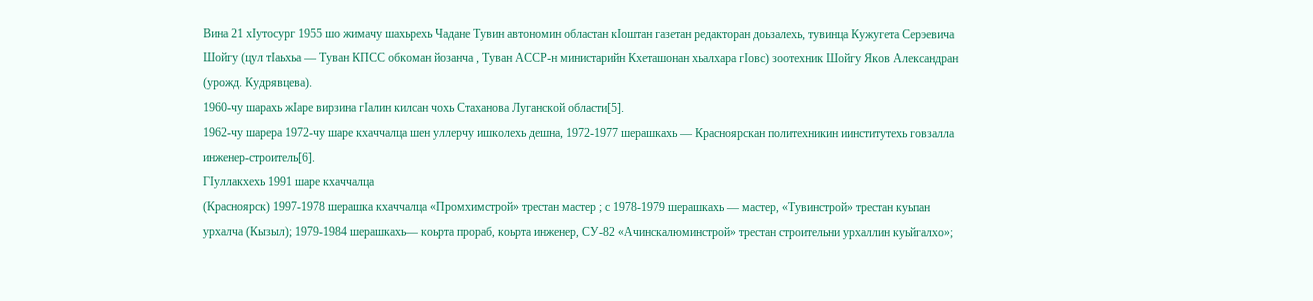Вина 21 хӀутосург 1955 шо жимачу шахьрехь Чадане Тувин автономин областан кӀоштан газетан редакторан доьзалехь, тувинца Кужугета Серэевича Шойгу (цул тӀаьхьа — Туван КПСС обкоман йозанча , Туван АССР-н министарийн Кхеташонан хьалхара гӀовс) зоотехник Шойгу Яков Александран (урожд. Кудрявцева).
1960-чу шарахь жӀаре вирзина гӀалин килсан чохь Стаханова Луганской области[5].
1962-чу шарера 1972-чу шаре кхаччалца шен уллерчу ишколехь дешна, 1972-1977 шерашкахь — Красноярскан политехникин иинститутехь говзалла инженер-строитель[6].
ГӀуллакхехь 1991 шаре кхаччалца
(Красноярск) 1997-1978 шерашка кхаччалца «Промхимстрой» трестан мастер ; с 1978-1979 шерашкахь — мастер, «Тувинстрой» трестан куьпан урхалча (Кызыл); 1979-1984 шерашкахь— коьрта прораб, коьрта инженер, СУ-82 «Ачинскалюминстрой» трестан строительни урхаллин куьйгалхо»;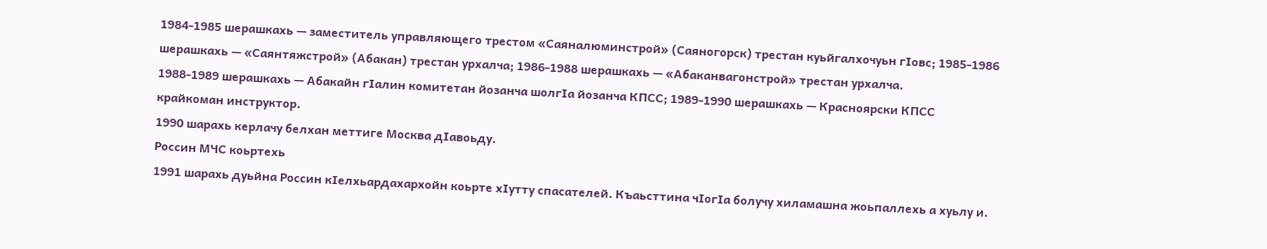1984-1985 шерашкахь — заместитель управляющего трестом «Саяналюминстрой» (Саяногорск) трестан куьйгалхочуьн гӀовс; 1985-1986 шерашкахь — «Саянтяжстрой» (Абакан) трестан урхалча; 1986-1988 шерашкахь — «Абаканвагонстрой» трестан урхалча.
1988-1989 шерашкахь — Абакайн гӀалин комитетан йозанча шолгӀа йозанча КПСС; 1989-1990 шерашкахь — Красноярски КПСС крайкоман инструктор.
1990 шарахь керлачу белхан меттиге Москва дӀавоьду.
Россин МЧС коьртехь
1991 шарахь дуьйна Россин кӀелхьардахархойн коьрте хӀутту спасателей. Къаьсттина чӀогӀа болучу хиламашна жоьпаллехь а хуьлу и.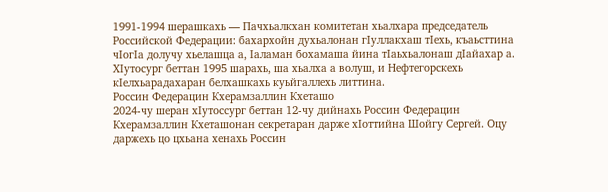1991-1994 шерашкахь — Пачхьалкхан комитетан хьалхара председатель Российской Федерации: бахархойн духьалонан гӀуллакхаш тӀехь, къаьсттина чӀогӀа долучу хьелашца а, Ӏаламан бохамаша йина тӀаьхьалонаш дӀайахар а. ХӀутосург беттан 1995 шарахь, ша хьалха а волуш, и Нефтегорскехь кӀелхьарадахаран белхашкахь куьйгаллехь литтина.
Россин Федерацин Кхерамзаллин Кхеташо
2024-чу шеран хӀутоссург беттан 12-чу дийнахь Россин Федерацин Кхерамзаллин Кхеташонан секретаран дарже хӀоттийна Шойгу Сергей. Оцу даржехь цо цхьана хенахь Россин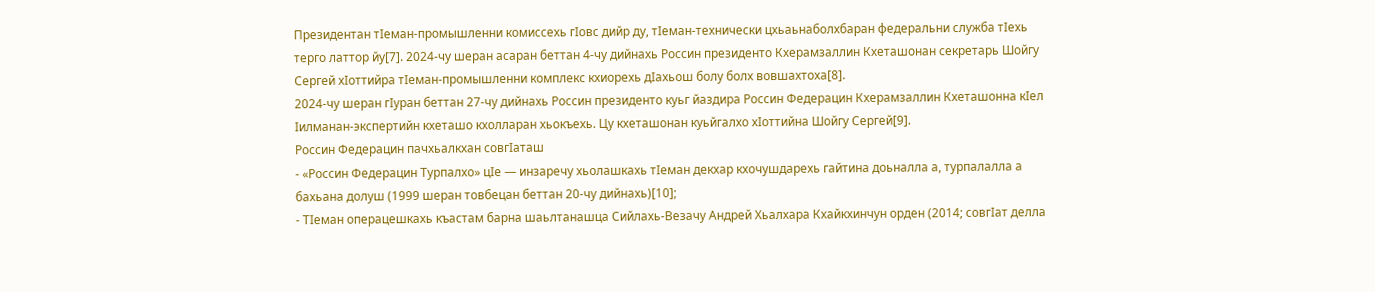Президентан тӀеман-промышленни комиссехь гӀовс дийр ду, тӀеман-технически цхьаьнаболхбаран федеральни служба тӀехь терго латтор йу[7]. 2024-чу шеран асаран беттан 4-чу дийнахь Россин президенто Кхерамзаллин Кхеташонан секретарь Шойгу Сергей хӀоттийра тӀеман-промышленни комплекс кхиорехь дӀахьош болу болх вовшахтоха[8].
2024-чу шеран гӀуран беттан 27-чу дийнахь Россин президенто куьг йаздира Россин Федерацин Кхерамзаллин Кхеташонна кӀел Ӏилманан-экспертийн кхеташо кхолларан хьокъехь. Цу кхеташонан куьйгалхо хӀоттийна Шойгу Сергей[9].
Россин Федерацин пачхьалкхан совгӀаташ
- «Россин Федерацин Турпалхо» цӀе — инзаречу хьолашкахь тӀеман декхар кхочушдарехь гайтина доьналла а, турпалалла а бахьана долуш (1999 шеран товбецан беттан 20-чу дийнахь)[10];
- ТӀеман операцешкахь къастам барна шаьлтанашца Сийлахь-Везачу Андрей Хьалхара Кхайкхинчун орден (2014; совгӀат делла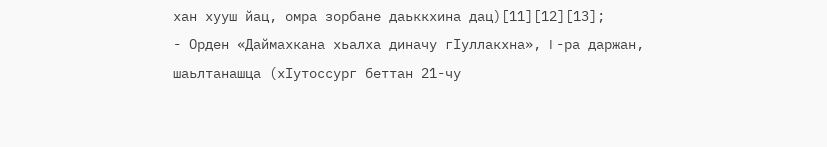хан хууш йац, омра зорбане даьккхина дац)[11][12][13];
- Орден «Даймахкана хьалха диначу гӀуллакхна», I -ра даржан, шаьлтанашца (хӀутоссург беттан 21-чу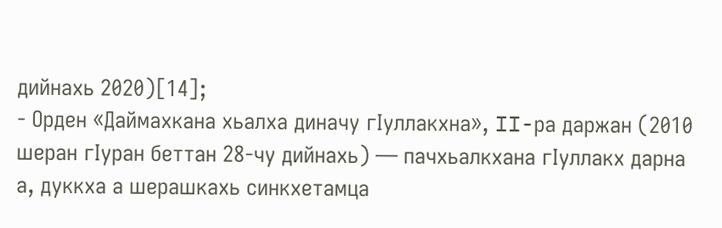дийнахь 2020)[14];
- Орден «Даймахкана хьалха диначу гӀуллакхна», II-ра даржан (2010 шеран гӀуран беттан 28-чу дийнахь) — пачхьалкхана гӀуллакх дарна а, дуккха а шерашкахь синкхетамца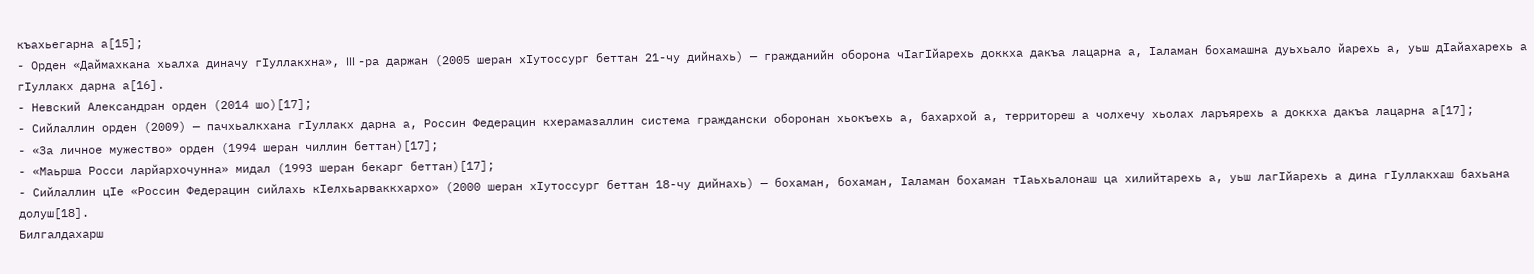къахьегарна а[15];
- Орден «Даймахкана хьалха диначу гӀуллакхна», III -ра даржан (2005 шеран хӀутоссург беттан 21-чу дийнахь) — гражданийн оборона чӀагӀйарехь доккха дакъа лацарна а, Ӏаламан бохамашна дуьхьало йарехь а, уьш дӀайахарехь а гӀуллакх дарна а[16].
- Невский Александран орден (2014 шо)[17];
- Сийлаллин орден (2009) — пачхьалкхана гӀуллакх дарна а, Россин Федерацин кхерамазаллин система граждански оборонан хьокъехь а, бахархой а, территореш а чолхечу хьолах ларъярехь а доккха дакъа лацарна а[17];
- «За личное мужество» орден (1994 шеран чиллин беттан)[17];
- «Маьрша Росси ларйархочунна» мидал (1993 шеран бекарг беттан)[17];
- Сийлаллин цӀе «Россин Федерацин сийлахь кӀелхьарваккхархо» (2000 шеран хӀутоссург беттан 18-чу дийнахь) — бохаман, бохаман, Ӏаламан бохаман тӀаьхьалонаш ца хилийтарехь а, уьш лагӀйарехь а дина гӀуллакхаш бахьана долуш[18].
Билгалдахарш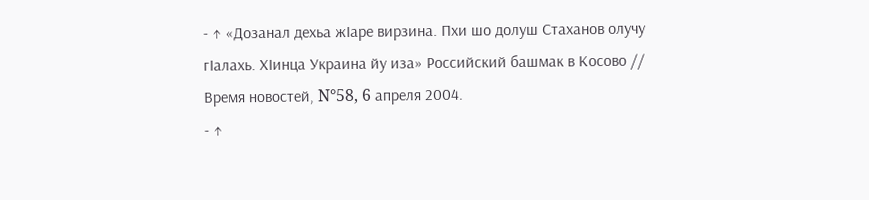- ↑ «Дозанал дехьа жӀаре вирзина. Пхи шо долуш Стаханов олучу гӀалахь. ХӀинца Украина йу иза» Российский башмак в Косово // Время новостей, N°58, 6 апреля 2004.
- ↑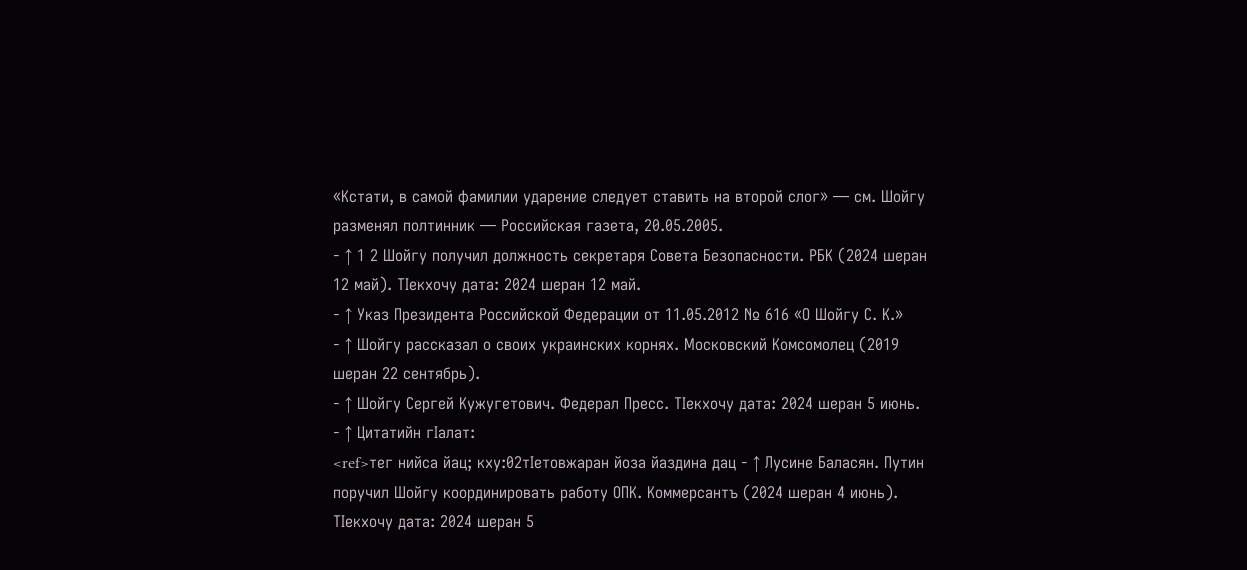«Кстати, в самой фамилии ударение следует ставить на второй слог» — см. Шойгу разменял полтинник — Российская газета, 20.05.2005.
- ↑ 1 2 Шойгу получил должность секретаря Совета Безопасности. РБК (2024 шеран 12 май). ТӀекхочу дата: 2024 шеран 12 май.
- ↑ Указ Президента Российской Федерации от 11.05.2012 № 616 «О Шойгу С. К.»
- ↑ Шойгу рассказал о своих украинских корнях. Московский Комсомолец (2019 шеран 22 сентябрь).
- ↑ Шойгу Сергей Кужугетович. Федерал Пресс. ТӀекхочу дата: 2024 шеран 5 июнь.
- ↑ Цитатийн гӀалат:
<ref>тег нийса йац; кху:02тIетовжаран йоза йаздина дац - ↑ Лусине Баласян. Путин поручил Шойгу координировать работу ОПК. Коммерсантъ (2024 шеран 4 июнь). ТӀекхочу дата: 2024 шеран 5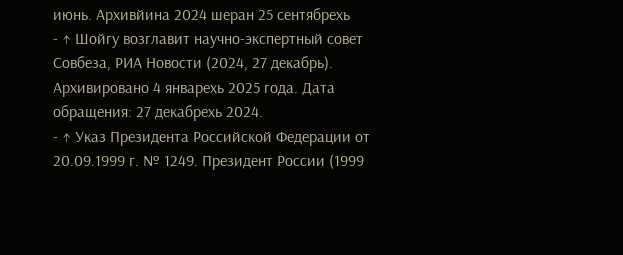июнь. Архивйина 2024 шеран 25 сентябрехь
- ↑ Шойгу возглавит научно-экспертный совет Совбеза, РИА Новости (2024, 27 декабрь). Архивировано 4 январехь 2025 года. Дата обращения: 27 декабрехь 2024.
- ↑ Указ Президента Российской Федерации от 20.09.1999 г. № 1249. Президент России (1999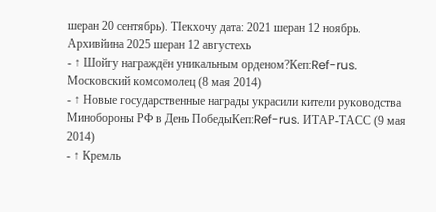шеран 20 сентябрь). ТӀекхочу дата: 2021 шеран 12 ноябрь. Архивйина 2025 шеран 12 августехь
- ↑ Шойгу награждён уникальным орденом?Кеп:Ref-rus. Московский комсомолец (8 мая 2014)
- ↑ Новые государственные награды украсили кители руководства Минобороны РФ в День ПобедыКеп:Ref-rus. ИТАР-ТАСС (9 мая 2014)
- ↑ Кремль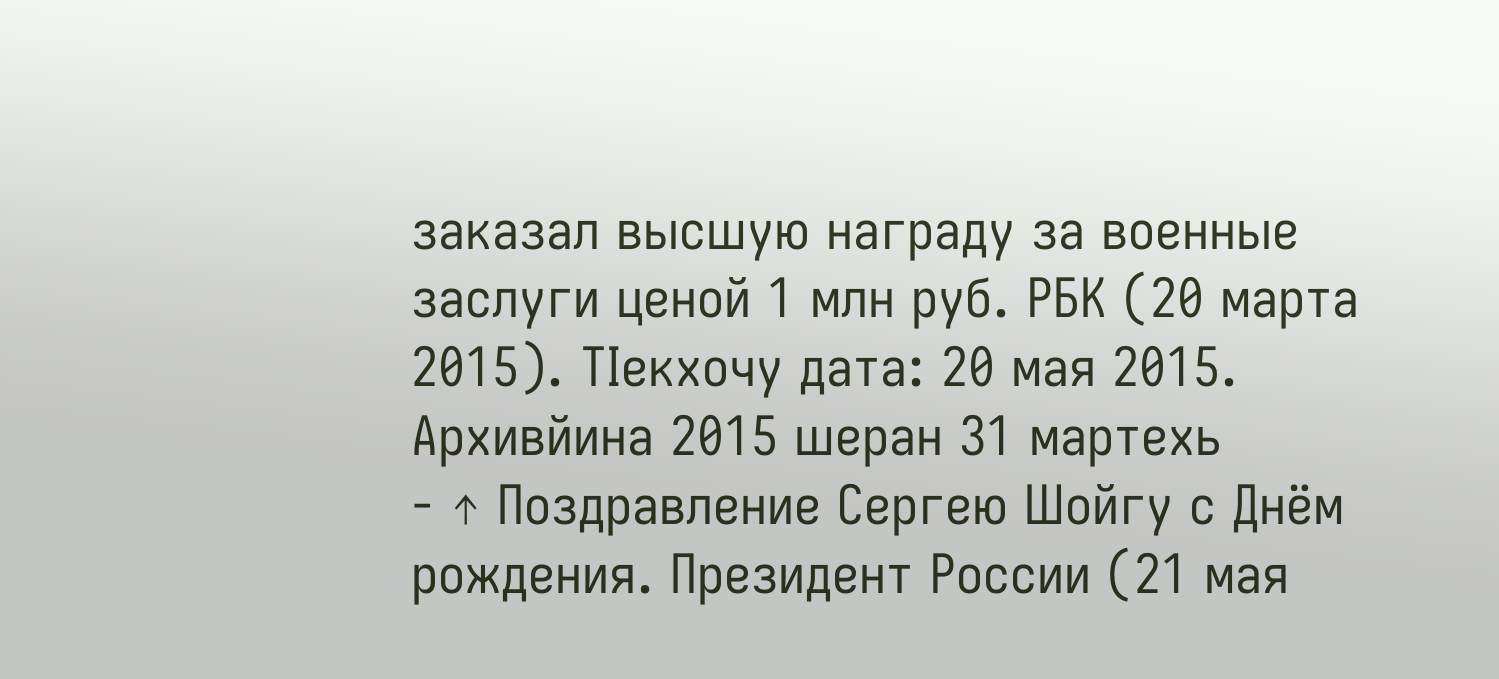заказал высшую награду за военные заслуги ценой 1 млн руб. РБК (20 марта 2015). ТӀекхочу дата: 20 мая 2015. Архивйина 2015 шеран 31 мартехь
- ↑ Поздравление Сергею Шойгу с Днём рождения. Президент России (21 мая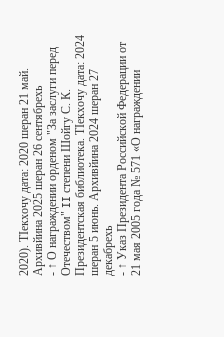2020). ТӀекхочу дата: 2020 шеран 21 май. Архивйина 2025 шеран 26 сентябрехь
- ↑ О награждении орденом "За заслуги перед Отечеством" II степени Шойгу С. К. Президентская библиотека. ТӀекхочу дата: 2024 шеран 5 июнь. Архивйина 2024 шеран 27 декабрехь
- ↑ Указ Президента Российской Федерации от 21 мая 2005 года № 571 «О награждении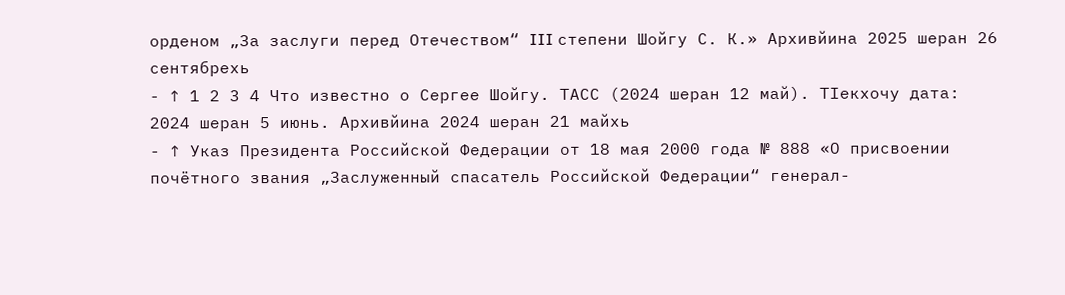орденом „За заслуги перед Отечеством“ III степени Шойгу С. К.» Архивйина 2025 шеран 26 сентябрехь
- ↑ 1 2 3 4 Что известно о Сергее Шойгу. ТАСС (2024 шеран 12 май). ТӀекхочу дата: 2024 шеран 5 июнь. Архивйина 2024 шеран 21 майхь
- ↑ Указ Президента Российской Федерации от 18 мая 2000 года № 888 «О присвоении почётного звания „Заслуженный спасатель Российской Федерации“ генерал-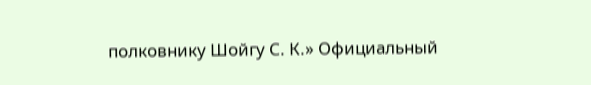полковнику Шойгу С. К.» Официальный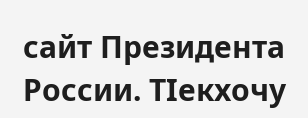сайт Президента России. ТӀекхочу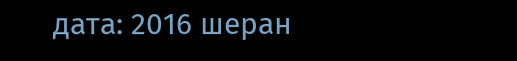дата: 2016 шеран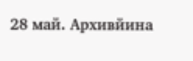28 май. Архивйина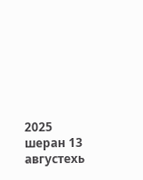2025 шеран 13 августехь